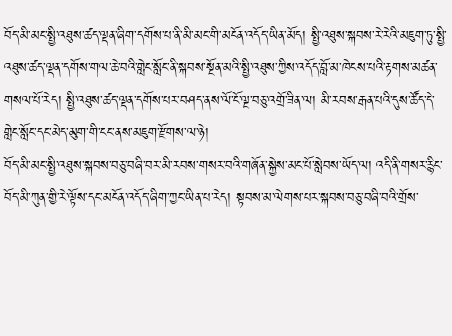བོད་མི་མང་སྤྱི་འཐུས་ཚད་ལྡན་ཞིག་དགོས་པ་ནི་མི་མང་གི་མངོན་འདོད་ཡིན་མོད། སྤྱི་འཐུས་སྐབས་རེ་རེའི་མཇུག་ཏུ་སྤྱི་འཐུས་ཚད་ལྡན་དགོས་གལ་ཆེ་བའི་གླེང་སློང་ནི་སྐབས་སྔོན་མའི་སྤྱི་འཐུས་ཀྱིས་འདོད་བློ་མ་ཁེངས་པའི་རྟགས་མཚན་གསལ་པོ་རེད། སྤྱི་འཐུས་ཚད་ལྡན་དགོས་པར་བཤད་ནས་ལོ་ངོ་ལྔ་བཅུ་འགྲོ་ཟིན་ལ། མི་རབས་རྒན་པའི་དུས་ཚོད་དེ་གླེང་སློང་དང་མེད་མུག་གི་ངང་ནས་མཇུག་རྫོགས་ལ་ཉེ།
བོད་མི་མང་སྤྱི་འཐུས་སྐབས་བཅུ་བཞི་བར་མི་རབས་གསར་བའི་གཞོན་སྐྱེས་མང་པོ་སླེབས་ཡོད་ལ། འདི་ནི་གསར་རྙིང་བོད་མི་ཀུན་གྱི་རེ་ལྟོས་དང་མངོན་འདོད་ཞིག་ཀྱང་ཡིན་པ་རེད། སྟབས་མ་ལེགས་པར་སྐབས་བཅུ་བཞི་བའི་གྲོས་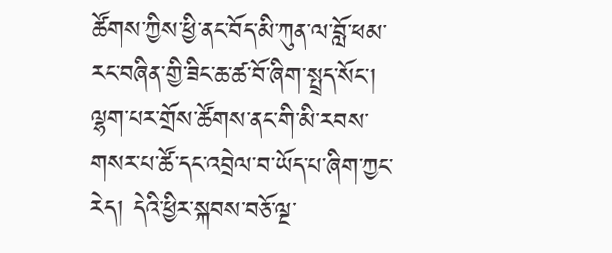ཚོགས་ཀྱིས་ཕྱི་ནང་བོད་མི་ཀུན་ལ་བློ་ཕམ་རང་བཞིན་གྱི་ཟིང་ཆ་ཚ་བོ་ཞིག་སྤྲད་སོང་། ལྷག་པར་གྲོས་ཚོགས་ནང་གི་མི་རབས་གསར་པ་ཚོ་དང་འབྲེལ་བ་ཡོད་པ་ཞིག་ཀྱང་རེད། དེའི་ཕྱིར་སྐབས་བཅོ་ལྔ་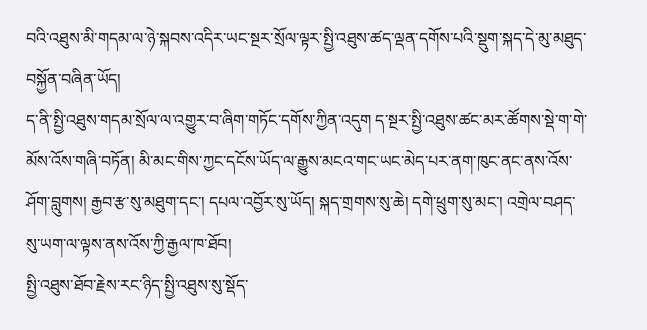བའི་འཐུས་མི་གདམ་ལ་ཉེ་སྐབས་འདིར་ཡང་སྔར་སྲོལ་ལྟར་སྤྱི་འཐུས་ཚད་ལྡན་དགོས་པའི་སྡུག་སྐད་དེ་མུ་མཐུད་བསྐྱོན་བཞིན་ཡོད།
ད་ནི་སྤྱི་འཐུས་གདམ་སྲོལ་ལ་འགྱུར་བ་ཞིག་གཏོང་དགོས་ཀྱིན་འདུག ད་སྔར་སྤྱི་འཐུས་ཚང་མར་ཚོགས་སྡེ་ག་གེ་མོས་འོས་གཞི་བཏོན། མི་མང་གིས་ཀྱང་དངོས་ཡོད་ལ་རྒྱུས་མངའ་གང་ཡང་མེད་པར་ནག་ཁུང་ནང་ནས་འོས་ཤོག་བླུགས། རྒྱབ་རྩ་སུ་མཐུག་དང་། དཔལ་འབྱོར་སུ་ཡོད། སྐད་གྲགས་སུ་ཆེ། དགེ་ཕྲུག་སུ་མང་། འགྲེལ་བཤད་སུ་ཡག་ལ་ལྟས་ནས་འོས་ཀྱི་རྒྱལ་ཁ་ཐོབ།
སྤྱི་འཐུས་ཐོབ་རྗེས་རང་ཉིད་སྤྱི་འཐུས་སུ་སྡོད་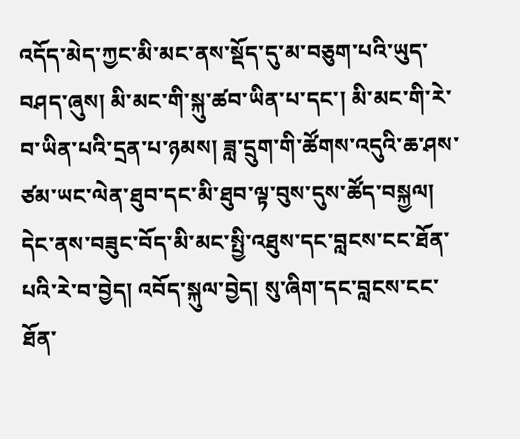འདོད་མེད་ཀྱང་མི་མང་ནས་སྡོད་དུ་མ་བཅུག་པའི་ཡུད་བཤད་ཞུས། མི་མང་གི་སྐུ་ཚབ་ཡིན་པ་དང་། མི་མང་གི་རེ་བ་ཡིན་པའི་དྲན་པ་ཉམས། ཟླ་དྲུག་གི་ཚོགས་འདུའི་ཆ་ཤས་ཙམ་ཡང་ལེན་ཐུབ་དང་མི་ཐུབ་ལྟ་བུས་དུས་ཚོད་བསྐྱལ།
དེང་ནས་བཟུང་བོད་མི་མང་སྤྱི་འཐུས་དང་བླངས་ངང་ཐོན་པའི་རེ་བ་བྱེད། འབོད་སྐུལ་བྱེད། སུ་ཞིག་དང་བླངས་ངང་ཐོན་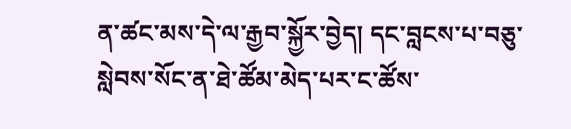ན་ཚང་མས་དེ་ལ་རྒྱབ་སྐྱོར་བྱེད། དང་བླངས་པ་བཅུ་སླེབས་སོང་ན་ཐེ་ཚོམ་མེད་པར་ང་ཚོས་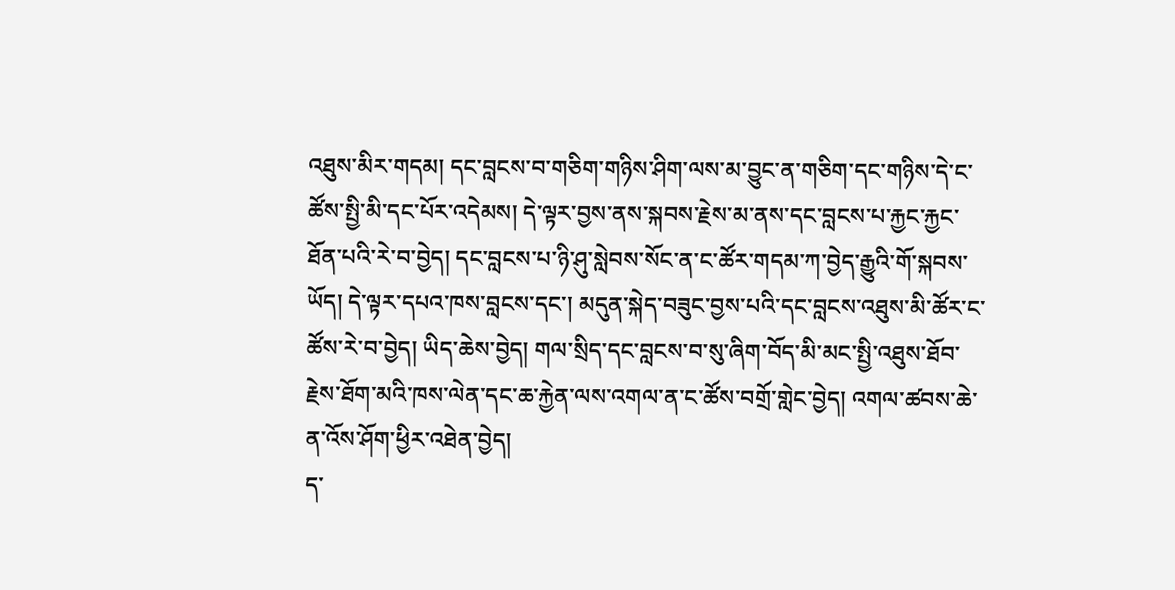འཐུས་མིར་གདམ། དང་བླངས་བ་གཅིག་གཉིས་ཤིག་ལས་མ་བྱུང་ན་གཅིག་དང་གཉིས་དེ་ང་ཚོས་སྤྱི་མི་དང་པོར་འདེམས། དེ་ལྟར་བྱས་ནས་སྐབས་རྗེས་མ་ནས་དང་བླངས་པ་རྐྱང་རྐྱང་ཐོན་པའི་རེ་བ་བྱེད། དང་བླངས་པ་ཉི་ཤུ་སླེབས་སོང་ན་ང་ཚོར་གདམ་ཀ་བྱེད་རྒྱུའི་གོ་སྐབས་ཡོད། དེ་ལྟར་དཔའ་ཁས་བླངས་དང་། མདུན་སྐེད་བཟུང་བྱས་པའི་དང་བླངས་འཐུས་མི་ཚོར་ང་ཚོས་རེ་བ་བྱེད། ཡིད་ཆེས་བྱེད། གལ་སྲིད་དང་བླངས་བ་སུ་ཞིག་བོད་མི་མང་སྤྱི་འཐུས་ཐོབ་རྗེས་ཐོག་མའི་ཁས་ལེན་དང་ཆ་རྐྱེན་ལས་འགལ་ན་ང་ཚོས་བགྲོ་གླེང་བྱེད། འགལ་ཚབས་ཆེ་ན་འོས་ཤོག་ཕྱིར་འཐེན་བྱེད།
ད་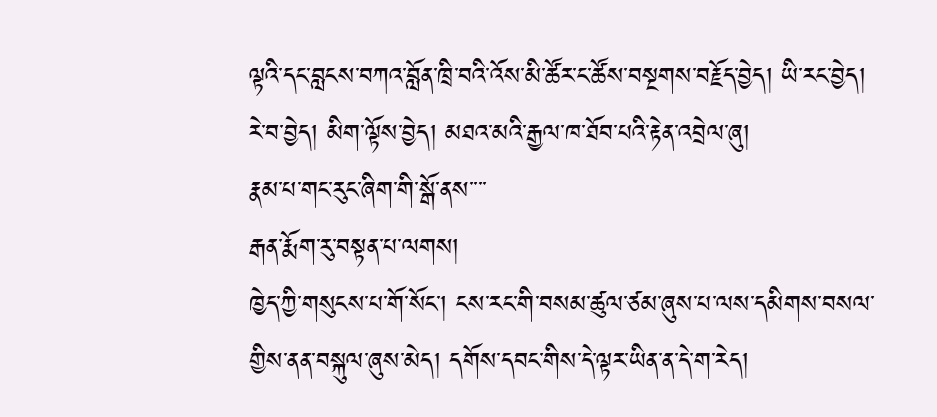ལྟའི་དང་བླངས་བཀའ་བློན་ཁྲི་བའི་འོས་མི་ཚོར་ང་ཚོས་བསྔགས་བརྗོད་བྱེད། ཡི་རང་བྱེད། རེ་བ་བྱེད། མིག་ལྟོས་བྱེད། མཐའ་མའི་རྒྱལ་ཁ་ཐོབ་པའི་རྟེན་འབྲེལ་ཞུ།
རྣམ་པ་གང་རུང་ཞིག་གི་སྒོ་ནས་་་་
རྒན་རྨོག་རུ་བསྟན་པ་ལགས།
ཁྱེད་ཀྱི་གསུངས་པ་གོ་སོང་། ངས་རང་གི་བསམ་ཚུལ་ཙམ་ཞུས་པ་ལས་དམིགས་བསལ་གྱིས་ནན་བསྐུལ་ཞུས་མེད། དགོས་དབང་གིས་དེ་ལྟར་ཡིན་ན་དེ་ག་རེད།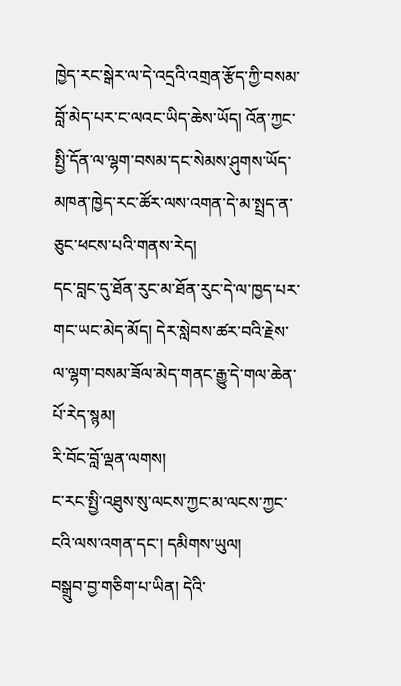ཁྱེད་རང་སྒེར་ལ་དེ་འདྲའི་འགྲན་རྩོད་ཀྱི་བསམ་བློ་མེད་པར་ང་ལའང་ཡིད་ཆེས་ཡོད། འོན་ཀྱང་སྤྱི་དོན་ལ་ལྷག་བསམ་དང་སེམས་ཤུགས་ཡོད་མཁན་ཁྱེད་རང་ཚོར་ལས་འགན་དེ་མ་སྤྲད་ན་ཅུང་ཕངས་པའི་གནས་རེད།
དང་བླང་དུ་ཐོན་རུང་མ་ཐོན་རུང་དེ་ལ་ཁྱད་པར་གང་ཡང་མེད་མོད། དེར་སླེབས་ཚར་བའི་རྗེས་ལ་ལྷག་བསམ་ཟོལ་མེད་གནང་རྒྱུ་དེ་གལ་ཆེན་པོ་རེད་སྙམ།
རི་བོང་བློ་ལྡན་ལགས།
ང་རང་སྤྱི་འཐུས་སུ་ལངས་ཀྱང་མ་ལངས་ཀྱང་ངའི་ལས་འགན་དང་། དམིགས་ཡུལ།
བསྒྲུབ་བྱ་གཅིག་པ་ཡིན། དེའི་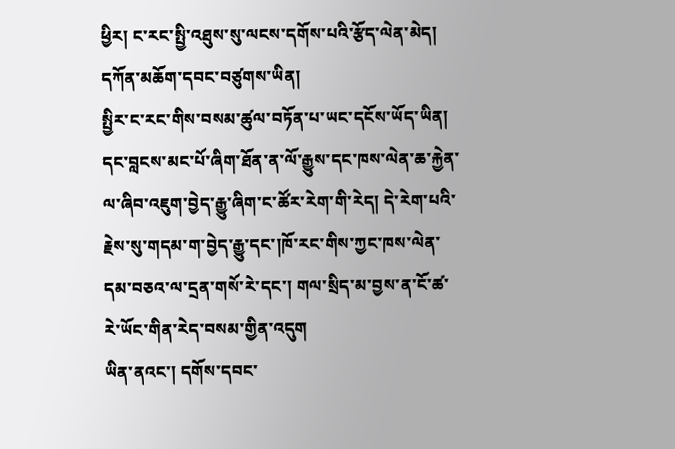ཕྱིར། ང་རང་སྤྱི་འཐུས་སུ་ལངས་དགོས་པའི་རྩོད་ལེན་མེད།
དཀོན་མཆོག་དབང་བཙུགས་ཡིན།
སྤྱིར་ང་རང་གིས་བསམ་ཚུལ་བཏོན་པ་ཡང་དངོས་ཡོད་ཡིན།
དང་བླངས་མང་པོ་ཞིག་ཐོན་ན་ལོ་རྒྱུས་དང་ཁས་ལེན་ཆ་རྐྱེན་ལ་ཞིབ་འཇུག་བྱེད་རྒྱུ་ཞིག་ང་ཚོར་རེག་གི་རེད། དེ་རེག་པའི་རྗེས་སུ་གདམ་ག་བྱེད་རྒྱུ་དང་།ཁོ་རང་གིས་ཀྱང་ཁས་ལེན་དམ་བཅའ་ལ་དྲན་གསོ་རེ་དང་། གལ་སྲིད་མ་བྱས་ན་ངོ་ཚ་རེ་ཡོང་གིན་རེད་བསམ་གྱིན་འདུག
ཡིན་ནའང་། དགོས་དབང་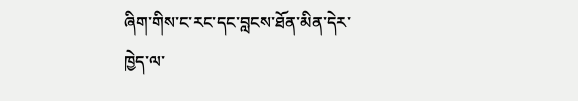ཞིག་གིས་ང་རང་དང་བླངས་ཐོན་མིན་དེར་ཁྱེད་ལ་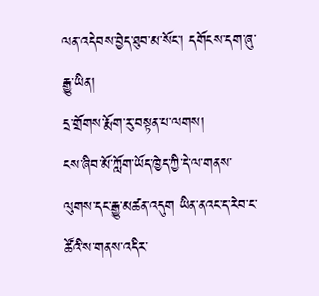ལན་འདེབས་བྱེད་ཐུབ་མ་སོང་། དགོངས་དག་ཞུ་རྒྱུ་ཡིན།
དྲ་གྲོགས་རྨོག་རུ་བསྟན་པ་ལགས།
ངས་ཞིབ་མོ་ཀློག་ཡོད་ཁྱེད་ཀྱི་དེ་ལ་གནས་ལུགས་དང་རྒྱུ་མཚན་འདུག ཡིན་ནའང་ད་རེབ་ང་ཚོའི་ས་གནས་འདིར་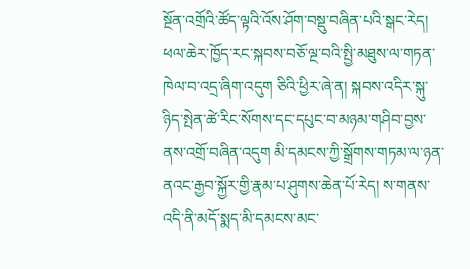སྔོན་འགྲོའི་ཚོད་ལྟའི་འོས་ཤོག་བསྡུ་བཞིན་པའི་སྒང་རེད། ཕལ་ཆེར་ཁྱོད་རང་སྐབས་བཅོ་ལྔ་བའི་སྤྱི་མཐུས་ལ་གཏན་ཁེལ་བ་འདྲ་ཞིག་འདུག ཅིའི་ཕྱིར་ཞེ་ན། སྐབས་འདིར་སྐུ་ཉིད་སྤེན་ཚེ་རིང་སོགས་དང་དཔུང་བ་མཉམ་གཤིབ་བྱས་ནས་འགྲོ་བཞིན་འདུག མི་དམངས་ཀྱི་སྒྲོགས་གཏམ་ལ་ཉན་ནའང་རྒྱབ་སྐྱོར་གྱི་རྣམ་པ་ཤུགས་ཆེན་པོ་རེད། ས་གནས་འདི་ནི་མདོ་སྨད་མི་དམངས་མང་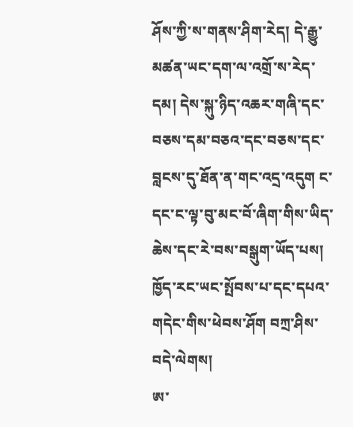ཤོས་ཀྱི་ས་གནས་ཤིག་རེད། དེ་རྒྱུ་མཚན་ཡང་དག་ལ་འགྲོ་ས་རེད་དམ། དེས་སྐུ་ཉིད་འཆར་གཞི་དང་བཅས་དམ་བཅའ་དང་བཅས་དང་བླངས་དུ་ཐོན་ན་གང་འདྲ་འདུག ང་དང་ང་ལྟ་བུ་མང་བོ་ཞིག་གིས་ཡིད་ཆེས་དང་རེ་བས་བསྒུག་ཡོད་པས། ཁྱོད་རང་ཡང་སྤོབས་པ་དང་དཔའ་གདེང་གིས་ཕེབས་ཤོག བཀྲ་ཤིས་བདེ་ལེགས།
ཨ་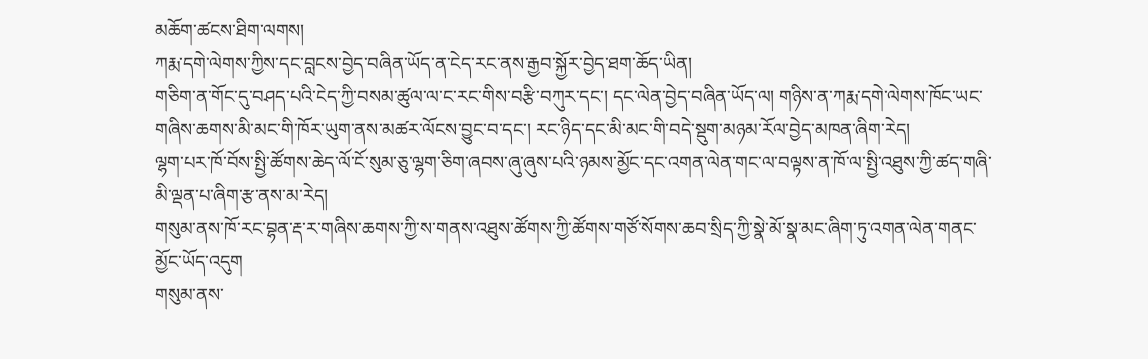མཆོག་ཚངས་ཐིག་ལགས།
ཀརྨ་དགེ་ལེགས་ཀྱིས་དང་བླངས་བྱེད་བཞིན་ཡོད་ན་ངེད་རང་ནས་རྒྱབ་སྐྱོར་བྱེད་ཐག་ཆོད་ཡིན།
གཅིག་ན་གོང་དུ་བཤད་པའི་ངེད་ཀྱི་བསམ་ཚུལ་ལ་ང་རང་གིས་བརྩི་བཀུར་དང་། དང་ལེན་བྱེད་བཞིན་ཡོད་ལ། གཉིས་ན་ཀརྨ་དགེ་ལེགས་ཁོང་ཡང་གཞིས་ཆགས་མི་མང་གི་ཁོར་ཡུག་ནས་མཚར་ལོངས་བྱུང་བ་དང་། རང་ཉིད་དང་མི་མང་གི་བདེ་སྡུག་མཉམ་རོལ་བྱེད་མཁན་ཞིག་རེད།
ལྷག་པར་ཁོ་བོས་སྤྱི་ཚོགས་ཆེད་ལོ་ངོ་སུམ་ཅུ་ལྷག་ཅིག་ཞབས་ཞུ་ཞུས་པའི་ཉམས་མྱོང་དང་འགན་ལེན་གང་ལ་བལྟས་ན་ཁོ་ལ་སྤྱི་འཐུས་ཀྱི་ཚད་གཞི་མི་ལྡན་པ་ཞིག་རྩ་ནས་མ་རེད།
གསུམ་ནས་ཁོ་རང་བྷན་རྡ་ར་གཞིས་ཆགས་ཀྱི་ས་གནས་འཐུས་ཚོགས་ཀྱི་ཚོགས་གཙོ་སོགས་ཆབ་སྲིད་ཀྱི་སྣེ་མོ་སྣ་མང་ཞིག་ཏུ་འགན་ལེན་གནང་མྱོང་ཡོད་འདུག
གསུམ་ནས་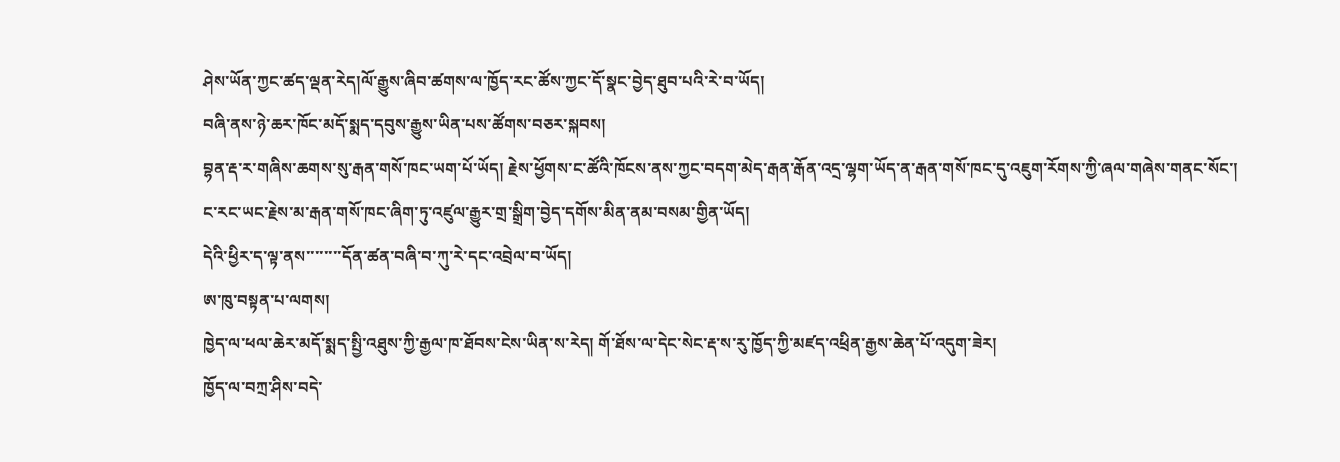ཤེས་ཡོན་ཀྱང་ཚད་ལྡན་རེད།ལོ་རྒྱུས་ཞིབ་ཚགས་ལ་ཁྱོད་རང་ཚོས་ཀྱང་དོ་སྣང་བྱེད་ཐུབ་པའི་རེ་བ་ཡོད།
བཞི་ནས་ཉེ་ཆར་ཁོང་མདོ་སྨད་དབུས་རྒྱུས་ཡིན་པས་ཚོགས་བཅར་སྐབས།
བྷན་རྡ་ར་གཞིས་ཆགས་སུ་རྒན་གསོ་ཁང་ཡག་པོ་ཡོད། རྗེས་ཕྱོགས་ང་ཚོའི་ཁོངས་ནས་ཀྱང་བདག་མེད་རྒན་རྒོན་འདྲ་ལྷག་ཡོད་ན་རྒན་གསོ་ཁང་དུ་འཇུག་རོགས་ཀྱི་ཞལ་གཞེས་གནང་སོང་།
ང་རང་ཡང་རྗེས་མ་རྒན་གསོ་ཁང་ཞིག་ཏུ་འཛུལ་རྒྱུར་གྲ་སྒྲིག་བྱེད་དགོས་མིན་ནམ་བསམ་གྱིན་ཡོད།
དེའི་ཕྱིར་ད་ལྟ་ནས་་་་་་་་དོན་ཚན་བཞི་བ་ཀུ་རེ་དང་འབྲེལ་བ་ཡོད།
ཨ་ཁུ་བསྟན་པ་ལགས།
ཁྱེད་ལ་ཕལ་ཆེར་མདོ་སྨད་སྤྱི་འཐུས་ཀྱི་རྒྱལ་ཁ་ཐོབས་ངེས་ཡིན་ས་རེད། གོ་ཐོས་ལ་དེང་སེང་རྡ་ས་རུ་ཁྱོད་ཀྱི་མཛད་འཕྲིན་རྒྱས་ཆེན་པོ་འདུག་ཟེར།
ཁྱོད་ལ་བཀྲ་ཤིས་བདེ་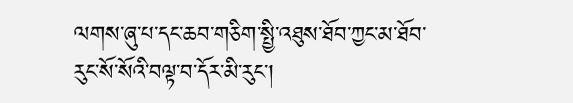ལགས་ཞུ་པ་དང་ཆབ་གཅིག་སྤྱི་འཐུས་ཐོབ་ཀྱང་མ་ཐོབ་རུང་སོ་སོའི་བལྟ་བ་དོར་མི་རུང་།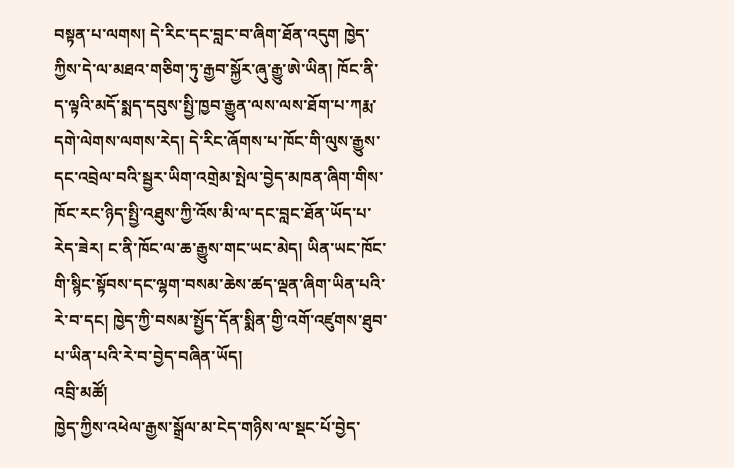བསྟན་པ་ལགས། དེ་རིང་དང་བླང་བ་ཞིག་ཐོན་འདུག ཁྱེད་ཀྱིས་དེ་ལ་མཐའ་གཅིག་ཏུ་རྒྱབ་སྐྱོར་ཞུ་རྒྱུ་ཨེ་ཡིན། ཁོང་ནི་ད་ལྟའི་མདོ་སྨད་དབུས་སྤྱི་ཁྱབ་རྒྱུན་ལས་ལས་ཐོག་པ་ཀརྨ་དགེ་ལེགས་ལགས་རེད། དེ་རིང་ཞོགས་པ་ཁོང་གི་ལུས་རྒྱུས་དང་འབྲེལ་བའི་སྦྱར་ཡིག་འགྲེམ་སྤེལ་བྱེད་མཁན་ཞིག་གིས་ཁོང་རང་ཉིད་སྤྱི་འཐུས་ཀྱི་འོས་མི་ལ་དང་བླང་ཐོན་ཡོད་པ་རེད་ཟེར། ང་ནི་ཁོང་ལ་ཆ་རྒྱུས་གང་ཡང་མེད། ཡིན་ཡང་ཁོང་གི་སྙིང་སྟོབས་དང་ལྷག་བསམ་ཆེས་ཚད་ལྡན་ཞིག་ཡིན་པའི་རེ་བ་དང། ཁྱེད་ཀྱི་བསམ་སྤྱོད་དོན་སྨིན་གྱི་འགོ་འཛུགས་ཐུབ་པ་ཡིན་པའི་རེ་བ་བྱེད་བཞིན་ཡོད།
འབྲི་མཚོ།
ཁྱེད་ཀྱིས་འཕེལ་རྒྱས་སྒྲོལ་མ་ངེད་གཉིས་ལ་སྡང་པོ་བྱེད་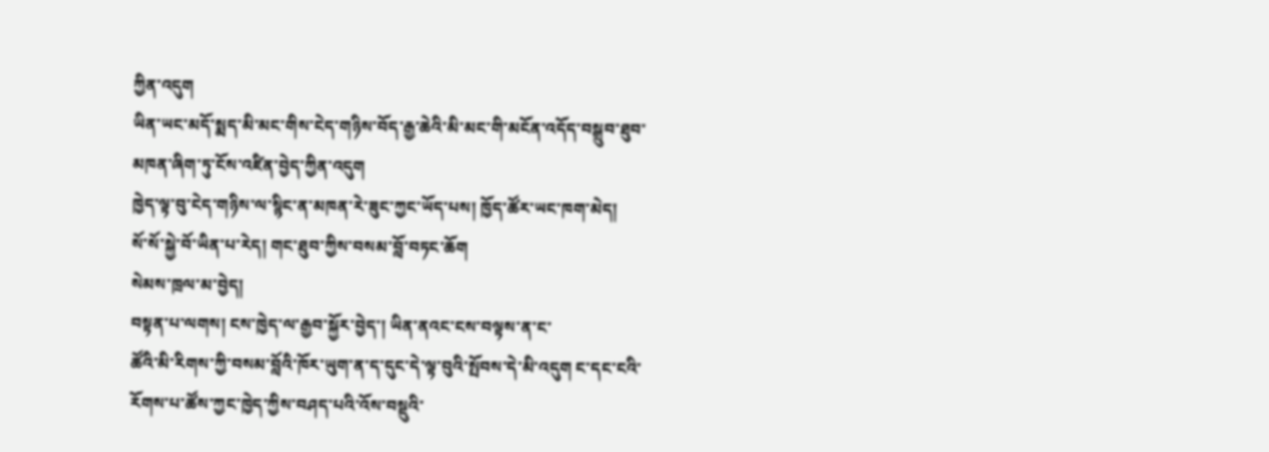ཀྱིན་འདུག
ཡིན་ཡང་མདོ་སྨད་མི་མང་གིས་ངེད་གཉིས་བོད་རྒྱ་ཆེའི་མི་མང་གི་མངོན་འདོད་བསྒྲུབ་ཐུབ་མཁན་ཞིག་ཏུ་ངོས་འཛིན་བྱེད་ཀྱིན་འདུག
ཁྱེད་ལྟ་བུ་ངེད་གཉིས་ལ་སྙིང་ན་མཁན་རེ་ཟུང་ཀྱང་ཡོད་པས། ཁྱོད་ཚོར་ཡང་ཁག་མེད།
སོ་སོ་སྐྱེ་བོ་ཡིན་པ་རེད། གང་ཐུབ་ཀྱིས་བསམ་བློ་བཏང་ཆོག
སེམས་ཁྲལ་མ་བྱེད།
བསྟན་པ་ལགས། ངས་ཁྱེད་ལ་རྒྱབ་སྐྱོར་བྱེད་། ཡིན་ནའང་ངས་བལྟས་ན་ང་
ཚོའི་མི་རིགས་ཀྱི་བསམ་བློའི་ཁོར་ཡུག་ན་ད་དུང་དེ་ལྟ་བུའི་སྤོབས་དེ་མི་འདུག ང་དང་ངའི་རོགས་པ་ཚོས་ཀྱང་ཁྱེད་ཀྱིས་བཤད་པའི་འོས་བསྡུའི་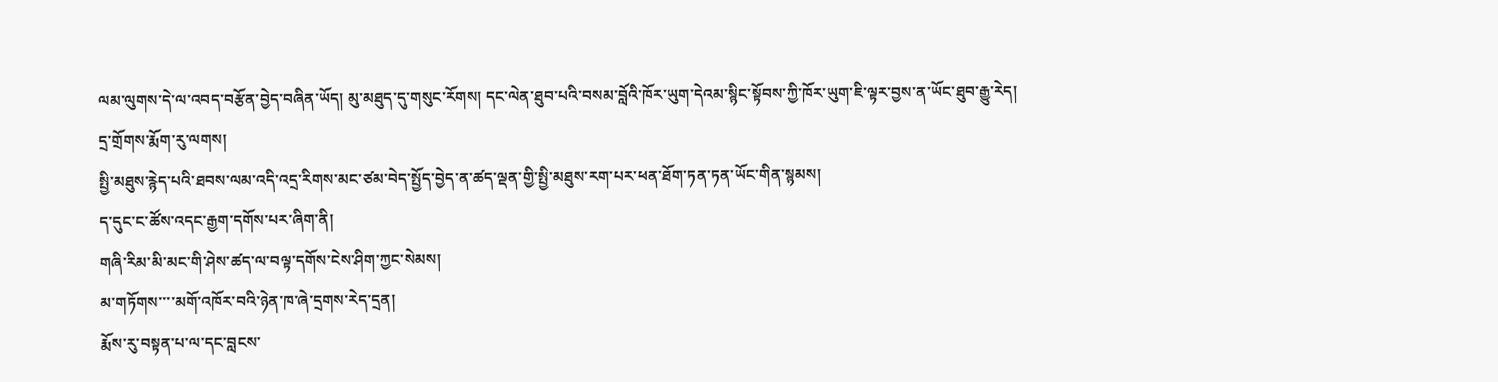ལམ་ལུགས་དེ་ལ་འབད་བརྩོན་བྱེད་བཞིན་ཡོད། མུ་མཐུད་དུ་གསུང་རོགས། དང་ལེན་ཐུབ་པའི་བསམ་བློའི་ཁོར་ཡུག་དེའམ་སྙིང་སྟོབས་ཀྱི་ཁོར་ཡུག་ཇི་ལྟར་བྱས་ན་ཡོང་ཐུབ་རྒྱུ་རེད།
དྲ་གྲོགས་རྨོག་རུ་ལགས།
སྤྱི་མཐུས་རྙེད་པའི་ཐབས་ལམ་འདི་འདྲ་རིགས་མང་ཙམ་བེད་སྤྱོད་བྱེད་ན་ཚད་ལྡན་གྱི་སྤྱི་མཐུས་རག་པར་ཕན་ཐོག་ཏན་ཏན་ཡོང་གིན་སྙམས།
ད་དུང་ང་ཚོས་འདང་རྒྱག་དགོས་པར་ཞིག་ནི།
གཞི་རིམ་མི་མང་གི་ཤེས་ཚད་ལ་བལྟ་དགོས་ངེས་ཤིག་ཀྱང་སེམས།
མ་གཏོགས་་་་མགོ་འཁོར་བའི་ཉེན་ཁ་ཞེ་དྲགས་རེད་དྲན།
རྨོས་རུ་བསྟན་པ་ལ་དང་བླངས་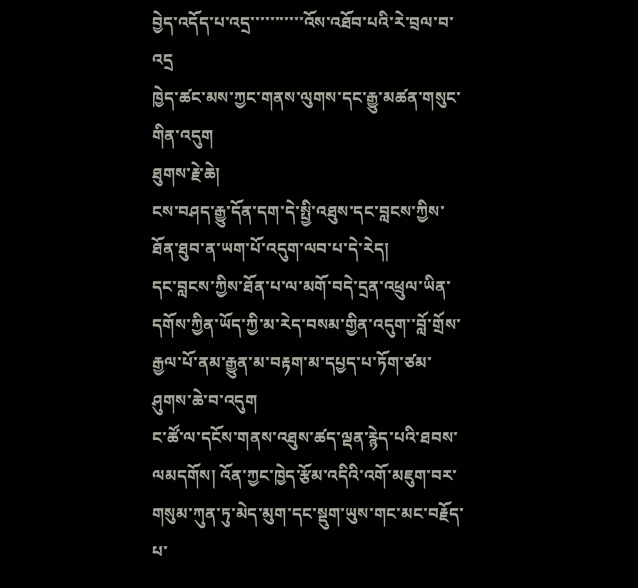བྱེད་འདོད་པ་འདྲ་་་་་་་་་་་འོས་འཐོབ་པའི་རེ་བྲལ་བ་འདྲ
ཁྱེད་ཚང་མས་ཀྱང་གནས་ལུགས་དང་རྒྱུ་མཚན་གསུང་གིན་འདུག
ཐུགས་རྗེ་ཆེ།
ངས་བཤད་རྒྱུ་དོན་དག་དེ་སྤྱི་འཐུས་དང་བླངས་ཀྱིས་ཐོན་ཐུབ་ན་ཡག་པོ་འདུག་ལབ་པ་དེ་རེད།
དང་བླངས་ཀྱིས་ཐོན་པ་ལ་མགོ་བདེ་དྲན་འཕྲུལ་ཡིན་དགོས་ཀྱིན་ཡོད་ཀྱི་མ་རེད་བསམ་གྱིན་འདུག་་བློ་གྲོས་རྒྱལ་པོ་ནམ་རྒྱུན་མ་བརྟག་མ་དཔྱད་པ་ཏོག་ཙམ་ཤུགས་ཆེ་བ་འདུག
ང་ཚོ་ལ་དངོས་གནས་འཐུས་ཚད་ལྡན་རྙེད་པའི་ཐབས་ལམདགོས། འོན་ཀྱང་ཁྱེད་རྩོམ་འདིའི་འགོ་མཇུག་བར་གསུམ་ཀུན་ཏུ་མེད་མུག་དང་སྡུག་ཡུས་གང་མང་བརྗོད་པ་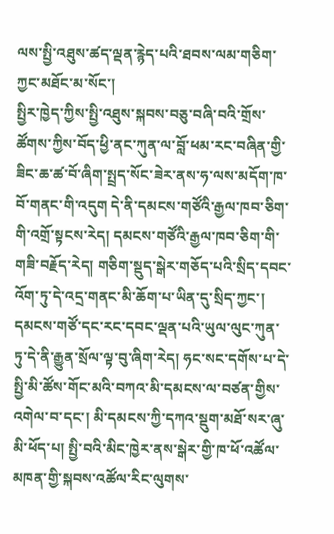ལས་སྤྱི་འཐུས་ཚད་ལྡན་རྙེད་པའི་ཐབས་ལམ་གཅིག་ཀྱང་མཐོང་མ་སོང་།
སྤྱིར་ཁྱེད་ཀྱིས་སྤྱི་འཐུས་སྐབས་བཅུ་བཞི་བའི་གྲོས་ཚོགས་ཀྱིས་བོད་ཕྱི་ནང་ཀུན་ལ་བློ་ཕམ་རང་བཞིན་གྱི་ཟིང་ཆ་ཚ་བོ་ཞིག་སྤྲད་སོང་ཟེར་ནས་ཧ་ལས་མདོག་ཁ་བོ་གནང་གི་འདུག དེ་ནི་དམངས་གཙོའི་རྒྱལ་ཁབ་ཅིག་གི་འགྲོ་སྟངས་རེད། དམངས་གཙོའི་རྒྱལ་ཁབ་ཅིག་གི་གཟི་བརྗོད་རེད། གཅིག་སྡུད་སྒེར་གཅོད་པའི་སྲིད་དབང་འོག་ཏུ་དེ་འདྲ་གནང་མི་ཆོག་པ་ཡིན་དུ་སྲིད་ཀྱང་། དམངས་གཙོ་དང་རང་དབང་ལྡན་པའི་ཡུལ་ལུང་ཀུན་ཏུ་དེ་ནི་རྒྱུན་སྲོལ་ལྟ་བུ་ཞིག་རེད། ཧང་སང་དགོས་པ་དེ་སྤྱི་མི་ཚོས་གོང་མའི་བཀའ་མི་དམངས་ལ་བཙན་གྱིས་འགེལ་བ་དང་། མི་དམངས་ཀྱི་དཀའ་སྡུག་མཐོ་སར་ཞུ་མི་ཕོད་པ། སྤྱི་བའི་མིང་ཁྱེར་ནས་སྒེར་གྱི་ཁ་ཕོ་འཚོལ་མཁན་གྱི་སྐབས་འཚོལ་རིང་ལུགས་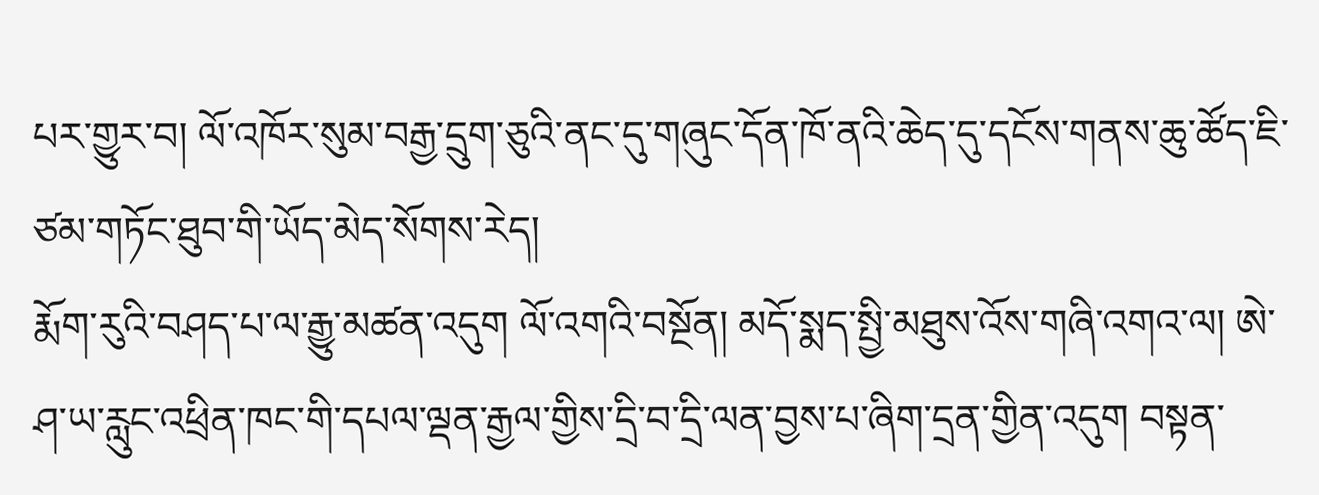པར་གྱུར་བ། ལོ་འཁོར་སུམ་བརྒྱ་དྲུག་ཅུའི་ནང་དུ་གཞུང་དོན་ཁོ་ནའི་ཆེད་དུ་དངོས་གནས་ཆུ་ཚོད་ཇི་ཙམ་གཏོང་ཐུབ་གི་ཡོད་མེད་སོགས་རེད།
རྨོག་རུའི་བཤད་པ་ལ་རྒྱུ་མཚན་འདུག ལོ་འགའི་བསྔོན། མདོ་སྨད་སྤྱི་མཐུས་འོས་གཞི་འགའ་ལ། ཨེ་ཤ་ཡ་རླུང་འཕྲིན་ཁང་གི་དཔལ་ལྡན་རྒྱལ་གྱིས་དྲི་བ་དྲི་ལན་བྱས་པ་ཞིག་དྲན་གྱིན་འདུག བསྟན་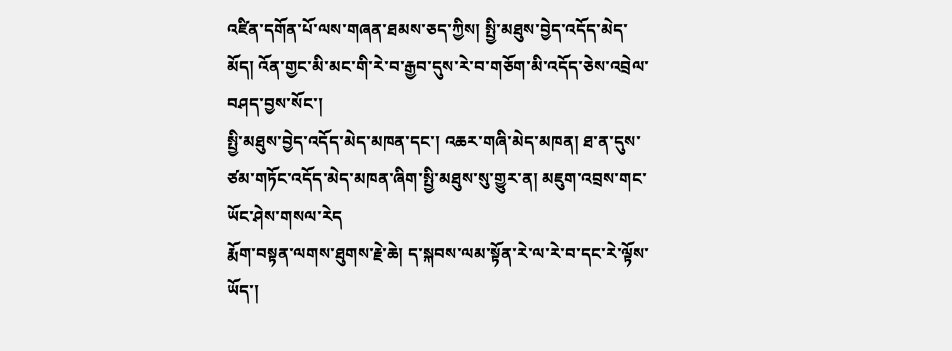འཛིན་དགོན་པོ་ལས་གཞན་ཐམས་ཅད་ཀྱིས། སྤྱི་མཐུས་བྱེད་འདོད་མེད་མོད། འོན་གྱང་མི་མང་གི་རེ་བ་རྒྱབ་དུས་རེ་བ་གཅོག་མི་འདོད་ཅེས་འབྲེལ་བཤད་བྱས་སོང་།
སྤྱི་མཐུས་བྱེད་འདོད་མེད་མཁན་དང་། འཆར་གཞི་མེད་མཁན། ཐ་ན་དུས་ཙམ་གཏོང་འདོད་མེད་མཁན་ཞིག་སྤྱི་མཐུས་སུ་གྱུར་ན། མཇུག་འབྲས་གང་ཡོང་ཤེས་གསལ་རེད
རྨོག་བསྟན་ལགས་ཐུགས་རྗེ་ཆེ། ད་སྐབས་ལམ་སྟོན་རེ་ལ་རེ་བ་དང་རེ་ལྟོས་ཡོད་།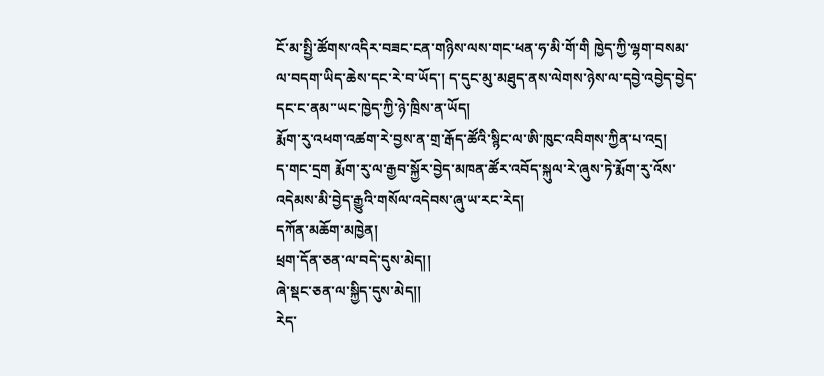ངོ་མ་སྤྱི་ཚོགས་འདིར་བཟང་ངན་གཉིས་ལས་གང་ཕན་ཧ་མི་གོ་གི ཁྱེད་ཀྱི་ལྷག་བསམ་ལ་བདག་ཡིད་ཆེས་དང་རེ་བ་ཡོད་། ད་དུང་མུ་མཐུད་ནས་ལེགས་ཉེས་ལ་དབྱེ་འབྱེད་བྱེད་དང་ང་ནམ་་ཡང་ཁྱེད་ཀྱི་ཉེ་ཁྲིས་ན་ཡོད།
རྨོག་རུ་འཕག་འཚག་རེ་བྱས་ན་གྲ་རྒོད་ཚོའི་སྙིང་ལ་ཨི་ཁུང་འབིགས་ཀྱིན་པ་འདྲ།
ད་གང་དྲག རྨོག་རུ་ལ་རྒྱབ་སྐྱོར་བྱེད་མཁན་ཚོར་འབོད་སྐུལ་རེ་ཞུས་ཏེ་རྨོག་རུ་འོས་འདེམས་མི་བྱེད་རྒྱུའི་གསོལ་འདེབས་ཞུ་ཡ་རང་རེད།
དཀོན་མཆོག་མཁྱེན།
ཕྲག་དོན་ཅན་ལ་བདེ་དུས་མེད།།
ཞེ་སྡང་ཅན་ལ་སྐྱིད་དུས་མེད།།
རེད་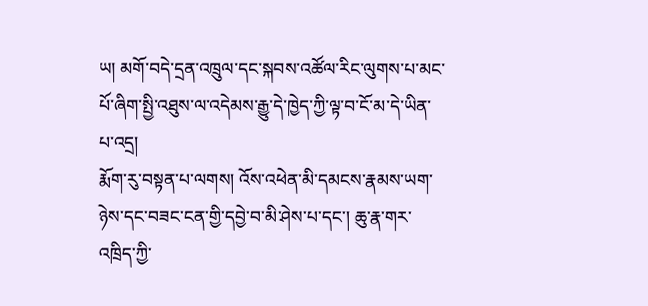ཡ། མགོ་བདེ་དྲན་འཁྲུལ་དང་སྐབས་འཚོལ་རིང་ལུགས་པ་མང་པོ་ཞིག་སྤྱི་འཐུས་ལ་འདེམས་རྒྱུ་དེ་ཁྱེད་ཀྱི་ལྟ་བ་ངོ་མ་དེ་ཡིན་པ་འདྲ།
རྨོག་རུ་བསྟན་པ་ལགས། འོས་འཕེན་མི་དམངས་རྣམས་ཡག་ཉེས་དང་བཟང་ངན་གྱི་དབྱེ་བ་མི་ཤེས་པ་དང་། ཆུ་རྣ་གར་འཁྲིད་ཀྱི་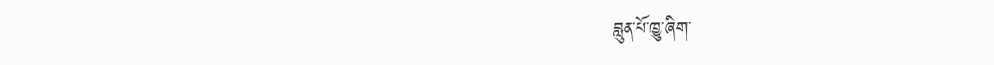བླུན་པོ་ཁྱུ་ཞིག་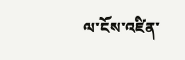ལ་ངོས་འཛིན་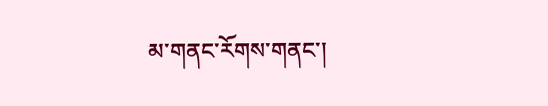མ་གནང་རོགས་གནང་།